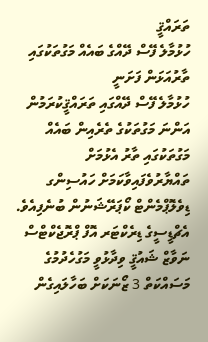ތަރައްޤީ
ހުޅުމާލެ ފޭސް ދޭއްގެ ބައެއް މަގުތަކުގައި ތާރުއަޅަން ފަށަނީ
ހުޅުމާލެ ފޭސް ދޭއްގައި ތަރައްޤީކުރަމުން އަންނަ މަގުތަކުގެ ތެރެއިން ބައެއް މަގުތަކުގައި ތާރު އެޅުމަށް ތައްޔާރުވެފައިވާކަމަށް ހައުސިންގ ޑިވެލޮޕްމެންޓް ކޯޕަރޭޝަނުން ބުނެފިއެވެ.
އެޗްޑީސީގެ ޑިރެކްޓަރ އޮފް ޕްރޮޖެކްޓްސް ނަވާޒް ޝައުޤީ ވިދާޅުވީ މަގުހެދުމުގެ މަސައްކަތް 3 ޒޯނަކަށް ބަހާލައިގެން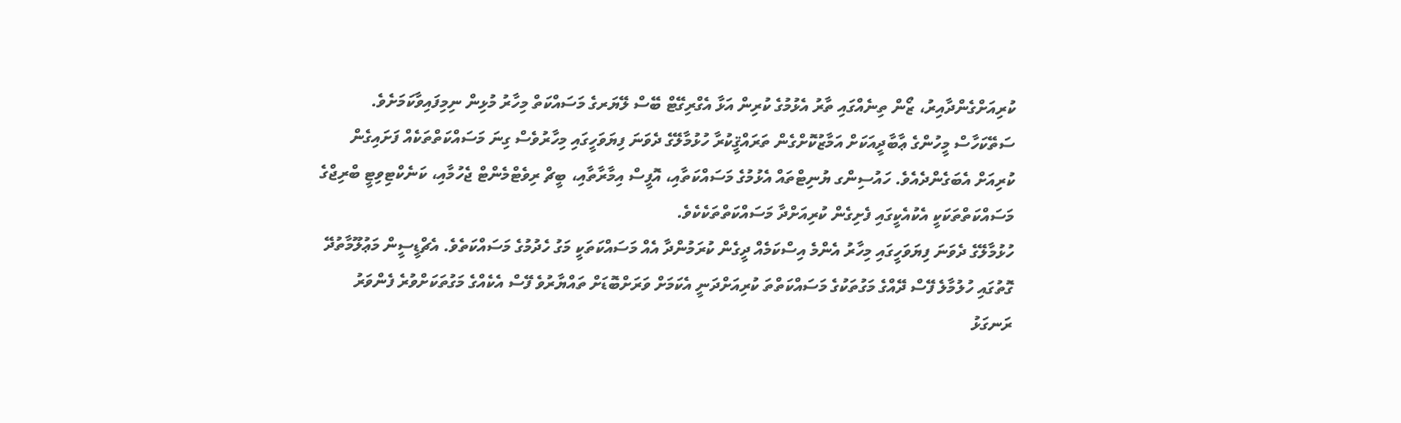ކުރިއަށްގެންދާއިރު، ޒޯން ތިނެއްގައި ތާރު އެޅުމުގެ ކުރިން އަޅާ އެގްރިގޭޓް ބޭސް ލޭޔަރގެ މަސައްކަތް މިހާރު މުޅިން ނިމިފައިވާކަމަށެވެ.
ސަތޭކަހާސް މީހުންގެ ޢާބާދީއަކަށް އަމާޒުކޮށްގެން ތަރައްޤީކުރާ ހުޅުމާލޭގެ ދެވަނަ ފިޔަވަހީގައި މިހާރުވެސް ގިނަ މަސައްކަތްތަކެއް ފަށައިގެން ކުރިއަށް އެބަގެންދެއެވެ. ހައުސިންގ ޔުނިޓްތައް އެޅުމުގެ މަސައްކަތާއި، އޮފީސް އިމާރާތާއި، ބީޗް ރިވެޓްމެންޓް ޖެހުމާއި، ކަނެކްޓިވިޓީ ބްރިޖްގެ މަސައްކަތްތަކަކީ އެކުއެކީގައި ފެށިގެން ކުރިއަށްދާ މަސައްކަތްތަކެކެވެ.
ހުޅުމާލޭގެ ދެވަނަ ފިޔަވަހީގައި މިހާރު އެންމެ އިސްކަމެއް ދީގެން ކުރަމުންދާ އެއް މަސައްކަތަކީ މަގު ހެދުމުގެ މަސައްކަތެވެ. އެޗްޑީސީން މަޢުލޫމާތުދޭ ގޮތުގައި ހުލުމާލެ ފޭސް ދޭއްގެ މަގުތަކުގެ މަސައްކަތްތަ ކުރިއަށްދަނީ އެކަމަށް ވަރަށްބޮޑަށް ތައްޔާރުވެ ފޭސް އެކެއްގެ މަގުތަކަށްވުރެ ފެންވަރު ރަނގަޅު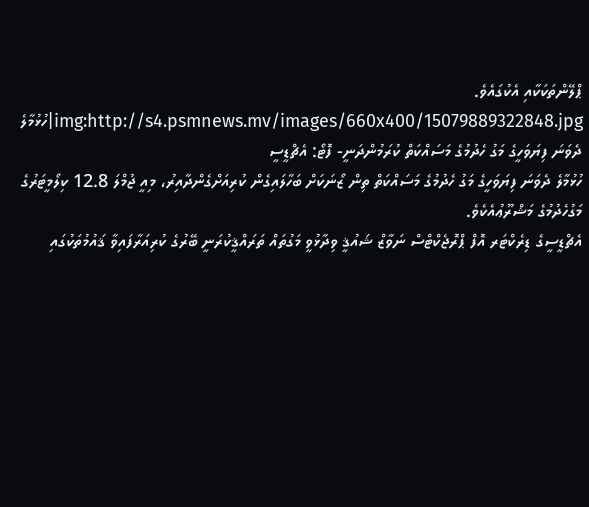ޕްލޭންތަކަކާއި އެކުގައެވެ.
img:http://s4.psmnews.mv/images/660x400/15079889322848.jpg|ހުޅުމާލެ ދެވަނަ ފިޔަވަހީގެ މަގު ހެދުމުގެ މަސައްކަތް ކުރަމުންދަނީ- ފޮޓޯ: އެޗްޑީސީ
ހުޅުމާލެ ދެވަނަ ފިޔަވަހީގެ މަގު ހެދުމުގެ މަސައްކަތް ތިން ޒޯނަކަށް ބަހާލައިގެން ކުރިއަށްގެންދާއިރު، މިއީ ޖުމްލަ 12.8 ކިލޯމީޓަރުގެ މަގުހެދުމުގެ މަޝްރޫޢުއެކެވެ.
އެޗްޑީސީގެ ޑިރެކްޓަރ އޮފް ޕްރޮޖެކްޓްސް ނަވާޒް ޝައުޤީ ވިދާޅުވީ މަގުތައް ތަރައްޤީކުރަނީ ބޭރުގެ ކުރިއަރާފައިވާ ޤައުމުތަކުގައި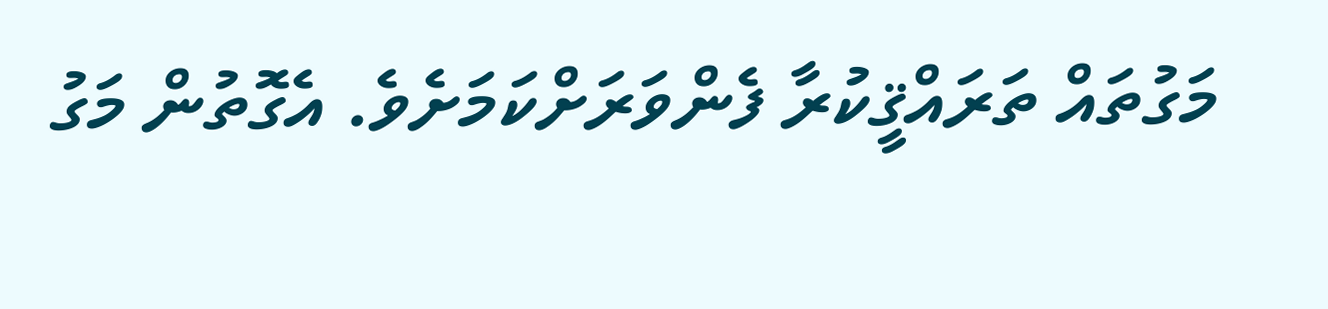މަގުތައް ތަރައްޤީކުރާ ފެންވަރަށްކަމަށެވެ. އެގޮތުން މަގު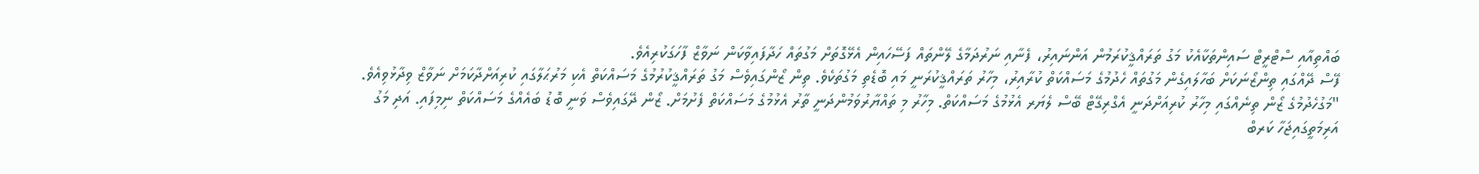ބައްތިއާއި ސްޓްރީޓް ސައިންތަކާއެކު މަގު ތަރައްޤީކުރަމުން އަންނައިރު، ފެނާއި ނަރުދަމާގެ ލޭންތައް ފަސޭހައިން އެޅޭގޮތަށް މަގުތައް ހަދާފައިވާކަން ނަވާޒް ފާހަގަކުރިއެވެ.
ފޭސް ދޭއްގައި ތިންޒޯނަކަށް ބަހާލައިގެން މަގުތައް ހެދުމުގެ މަސައްކަތް ކުރާއިރު، މިހާރު ތަރައްޤީކުރަނީ މައި ބޮޑެތި މަގުތަކެވެ. ތިން ޒޯންގައިވެސް މަގު ތަރައްޤީކުރުމުގެ މަސައްކަތް އެކި މަރުޙަލާގައި ކުރިއަށްދާކަމަށް ނަވާޒް ވިދާޅުވިއެވެ.
"މަގުހެދުމުގެ ޒޯން ތިނެއްގައި މިހާރު ކުރިއަށްދަނީ އެގްރިގޭޓް ބޭސް ލެޔަރ އެޅުމުގެ މަސައްކަތް. މިހާރު މި ތައްޔާރުވަމުންދަނީ ތާރު އެޅުމުގެ މަސައްކަތް ފެށުމަށް. ޒޯން ދޭގައިވެސް ވަނީ ބޮޑު ބައެއްގެ މަސައްކަތް ނިމިފައި. އަދި މަގު އަރިމަތީގައިޖަހާ ކަރބް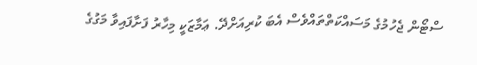ސްޓޯން ޖެހުމުގެ މަސައްކަތްތައްވެސް އެބަ ކުރިއަށްދޭ. ޢަމާޒަކީ މިހާރު ފަށާފައިވާ މަގުގެ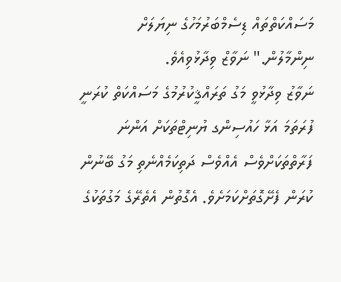މަސައްކަތްތައް ޑިސެމްބަރުމަހުގެ ނިޔަލަށް ނިންމާލުން." ނަވާޒް ވިދާޅުވިއެވެ.
ނަވާޒު ވިދާޅުވީ މަގު ތަރައްޤީކުރުމުގެ މަސައްކަތް ކުރަނީ ފުރަތަމަ އަޅާ ހައުސިންގ ޔުނިޓްތަކަށް އަންނަ ފަރާތްތަކަށްވެސް އެއްވެސް ދަތިކަމެއްނެތި މަގު ބޭނުން ކުރަން ފެށޭގޮތަށްކަމަށެވެ. އެގޮތުން އެތެރޭގެ މަގުތަކުގެ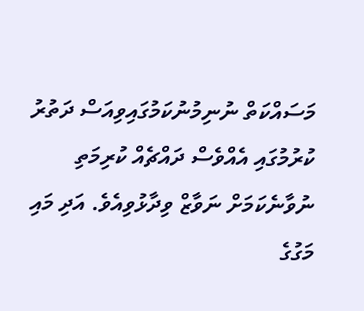މަސައްކަތް ނުނިމުނުކަމުގައިވިއަސް ދަތުރު ކުރުމުގައި އެއްވެސް ދައްޗެއް ކުރިމަތި ނުވާނެކަމަށް ނަވާޒް ވިދާޅުވިއެވެ. އަދި މައި މަގުގެ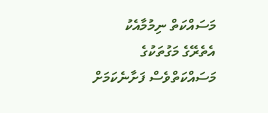މަސައްކަތް ނިމުމާއެކު އެތެރޭގެ މަގުތަކުގެ މަސައްކަތްވެސް ފަށާނެކަމަށް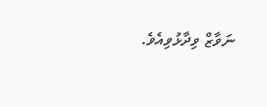ނަވާޒް ވިދާޅުވިއެވެ.